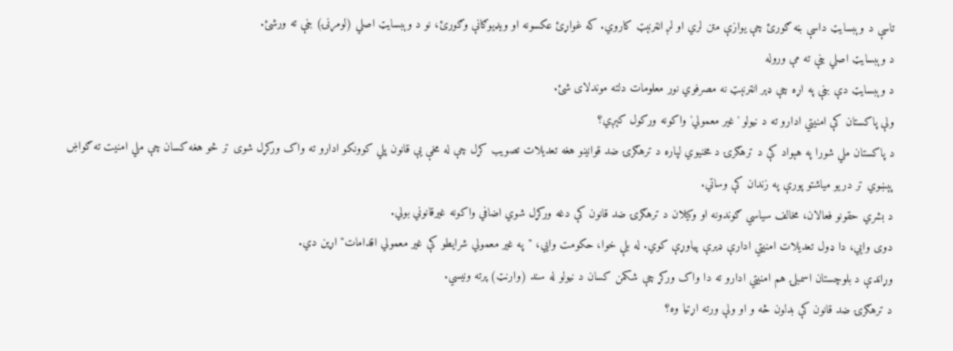تاسې د وېبسایټ داسې بڼه ګورئ چې یوازې متن لري او لږ انټرنېټ کاروي. که غواړئ عکسونه او ویډیوګانې وګورئ، نو د وېبسایټ اصلي (لومړنۍ) بڼې ته ورشئ.
د وېبسایټ اصلي بڼې ته مې وروله
د وېبسایټ دې بڼې په اړه چې ډېر انټرنېټ نه مصرفوي نور معلومات دلته موندلای شئ.
ولې پاکستان کې امنیتي ادارو ته د نيولو 'غیر معمولي' واکونه ورکول کېږي؟
د پاکستان ملي شورا په هېواد کې د ترهګرۍ د مخنیوي لپاره د ترهګرۍ ضد قوانینو هغه تعدیلات تصویب کړل چې له مخې یې قانون پلي کوونکو ادارو ته واک ورکړل شوی تر څو هغه کسان چې ملي امنیت ته ګواښ پېښوي تر دریو میاشتو پورې په زندان کې وساتي.
د بشري حقونو فعالان، مخالف سیاسي ګوندونه او وکیلان د ترهګرۍ ضد قانون کې دغه ورکړل شوي اضافي واکونه غیرقانوني بولي.
دوی وايي، دا ډول تعدیلات امنیتي ادارې ډیرې پیاوړې کوي. له بلې خوا، حکومت وايي، "په غیر معمولي شرایطو کې غیر معمولي اقدامات" اړین دي.
وړاندې د بلوچستان اسمبلۍ هم امنیتي ادارو ته دا واک ورکړ چې شکمن کسان د نيولو له سند (وارنټ) پرته ونیسي.
د ترهګرۍ ضد قانون کې بدلون څه و او ولې ورته اړتیا وه؟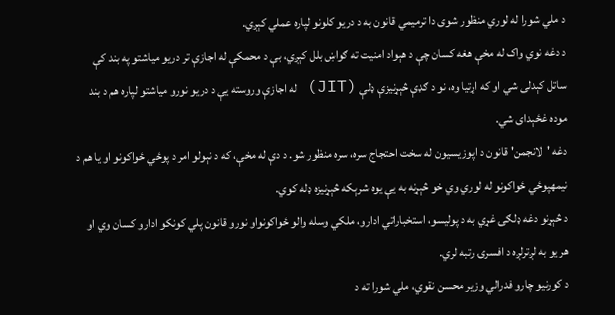د ملي شورا له لوري منظور شوی دا ترمیمي قانون به د دریو کلونو لپاره عملي کېږي.
د دغه نوي واک له مخې هغه کسان چې د هېواد امنیت ته ګواښ بلل کېږي، بې د محمکې له اجازې تر دریو میاشتو په بند کې ساتل کېدلی شي او که اړتیا وه، نو د ګډې څېړنیزې ډلې (JIT) له اجازې وروسته یې د دریو نورو میاشتو لپاره هم د بند موده غځېدای شي.
دغه 'لانجمن' قانون د اپوزیسیون له سخت احتجاج سره، سره منظور شو. د دې له مخې، که د نېولو امر د پوځي ځواکونو او یا هم د نیمهپوځي ځواکونو له لوري وي خو څېړنه به یې یوه شرېکه څېړنیزه ډله کوي.
د څېړنو دغه ډلګۍ غړي به د پولیسو، استخباراتي ادارو، ملکي وسله والو ځواکونواو نورو قانون پلي کونکو ادارو کسان وي او هر یو به لږترلږه د افسرۍ رتبه لري.
د کورنیو چارو فدرالي وزیر محسن نقوي، ملي شورا ته د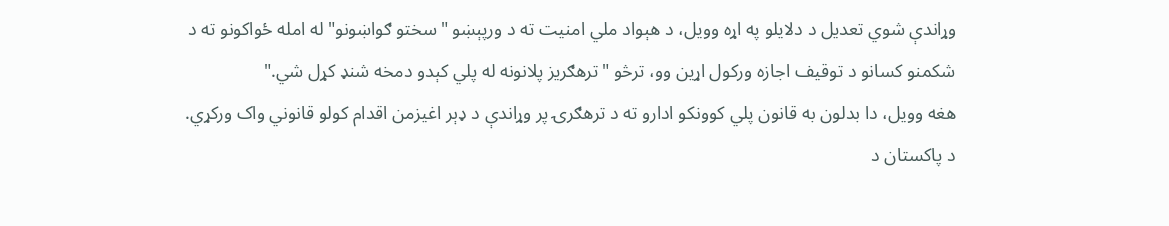وړاندې شوي تعدیل د دلایلو په اړه وویل، د هېواد ملي امنیت ته د ورپېښو "سختو ګواښونو" له امله ځواکونو ته د شکمنو کسانو د توقیف اجازه ورکول اړین وو، ترڅو "ترهګریز پلانونه له پلي کېدو دمخه شنډ کړل شي."
هغه وویل، دا بدلون به قانون پلي کوونکو ادارو ته د ترهګرۍ پر وړاندې د ډېر اغیزمن اقدام کولو قانوني واک ورکړي.
د پاکستان د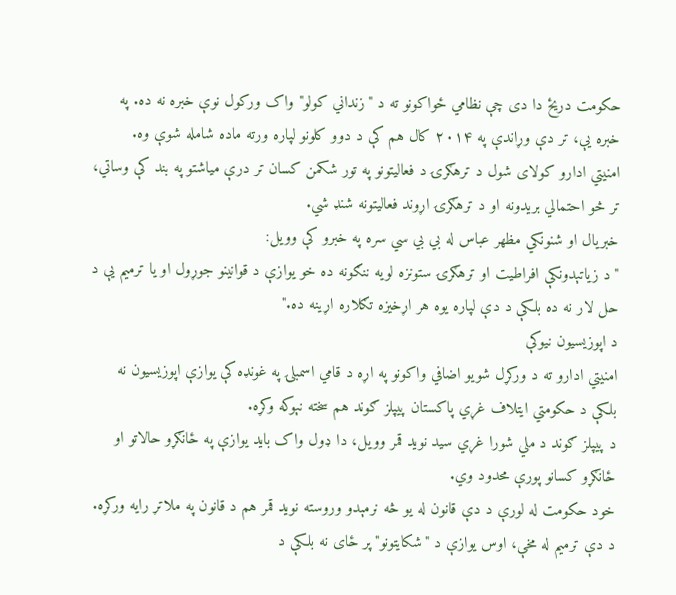حکومت دریځ دا دی چې نظامي ځواکونو ته د "زنداني کولو" واک ورکول نوې خبره نه ده. په خبره یې، تر دې وړاندې په ۲۰۱۴ کال هم کې د دوو کلونو لپاره ورته ماده شامله شوې وه.
امنیتي ادارو کولای شول د ترهګرۍ د فعالیتونو په تور شکمن کسان تر درې میاشتو په بند کې وساتي، تر څو احتمالي بریدونه او د ترهګرۍ اړوند فعالیتونه شنډ شي.
خبریال او شنونکي مظهر عباس له بي بي سي سره په خبرو کې وویل:
"د زیاتېدونکې افراطیت او ترهګرۍ ستونزه لویه ننګونه ده خو یوازې د قوانینو جوړول او یا ترمیم یې د حل لار نه ده بلکې د دې لپاره یوه هر اړخیزه تګلاره اړینه ده."
د اپوزیسیون نیوکې
امنیتي ادارو ته د ورکړل شویو اضافي واکونو په اړه د قامي اسمبلۍ په غونډه کې یوازې اپوزیسیون نه بلکې د حکومتي ایتلاف غړي پاکستان پیپلز ګوند هم سخته نېوکه وکړه.
د پیپلز ګوند د ملي شورا غړي سید نوید قمر وویل، دا ډول واک باید یوازې په ځانګړو حالاتو او ځانګړو کسانو پورې محدود وي.
خود حکومت له لورې د دې قانون له یو څه نرمېدو وروسته نوید قمر هم د قانون په ملاتړ رایه ورکړه. د دې ترمیم له مخې، اوس یوازې د "شکایتونو" پر ځای نه بلکې د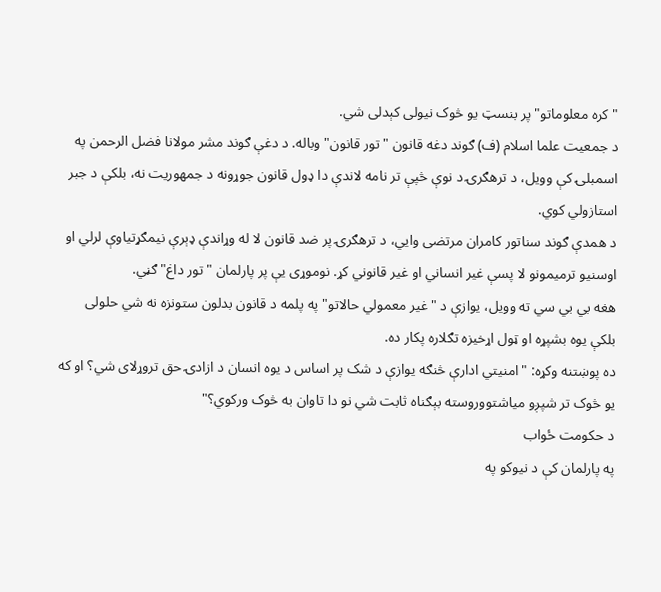"کره معلوماتو" پر بنسټ یو څوک نیولی کېدلی شي.
د جمعیت علما اسلام (ف) ګوند دغه قانون "تور قانون" وباله. د دغې ګوند مشر مولانا فضل الرحمن په اسمبلۍ کې وویل، د ترهګرۍ د نوې څپې تر نامه لاندې دا ډول قانون جوړونه د جمهوریت نه، بلکې د جبر استازولي کوي.
د همدې ګوند سناتور کامران مرتضی وایي، د ترهګرۍ پر ضد قانون لا له وړاندې ډېرې نیمګړتیاوې لرلي او اوسنیو ترمیمونو لا پسې غیر انساني او غیر قانوني کړ. نوموړی یې پر پارلمان "تور داغ" ګڼي.
هغه بي بي سي ته وویل، یوازې د "غیر معمولي حالاتو" په پلمه د قانون بدلون ستونزه نه شي حلولی بلکې یوه بشپړه او ټول اړخیزه تګلاره پکار ده.
ده پوښتنه وکړه: "امنیتي ادارې څنګه یوازې د شک پر اساس د یوه انسان د ازادۍ حق تروړلای شي؟ او که یو څوک تر شپږو میاشتووروسته بېګناه ثابت شي نو دا تاوان به څوک ورکوي؟"
د حکومت ځواب
په پارلمان کې د نیوکو په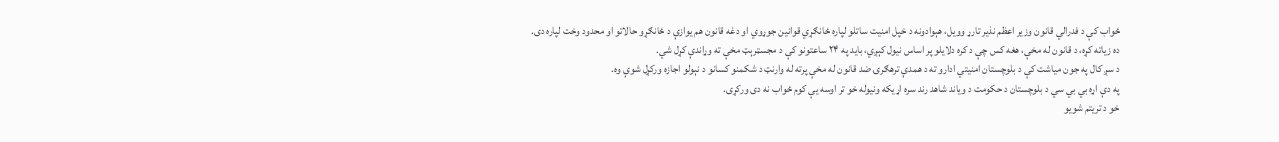ځواب کې د فدرالي قانون وزیر اعظم نذیر تارړ وویل، هېوادونه د خپل امنیت ساتلو لپاره ځانګړي قوانین جوړوي او دغه قانون هم یوازې د ځانګړو حالاتو او محدود وخت لپاره دی.
ده زیاته کړه، د قانون له مخې، هغه کس چې د کره دلایلو پر اساس نیول کېږي، باید په ۲۴ ساعتونو کې د مجسټرېټ مخې ته وړاندې کړل شي.
د سږ کال په جون میاشت کې د بلوچستان امنیتي ادارو ته د همدې ترهګرۍ ضد قانون له مخې پرته له وارنټ د شکمنو کسانو د نېولو اجازه ورکړل شوې وه.
په دې اړه بي بي سي د بلوچستان د حکومت د ویاند شاهد رند سره اړیکه ونیوله خو تر اوسه یې کوم ځواب نه دی ورکړی.
خو د تريتم شویو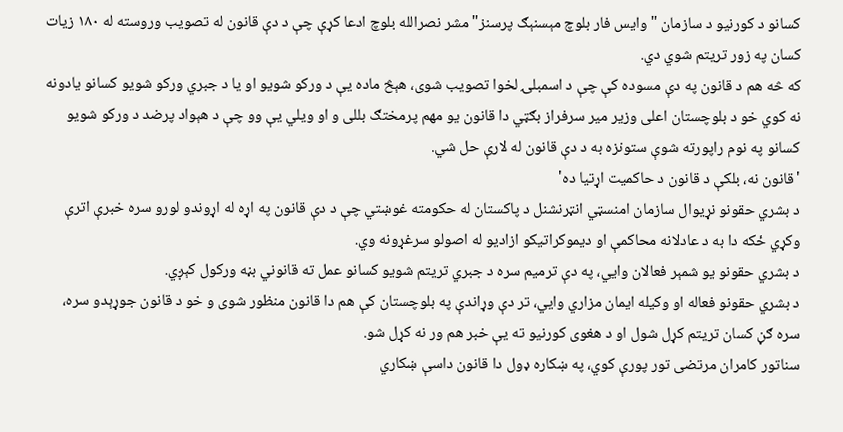کسانو د کورنیو د سازمان "وایس فار بلوچ مېسنېګ پرسنز" مشر نصرالله بلوچ ادعا کړې چې د دې قانون له تصویب وروسته له ۱۸۰ زیات کسان په زور تريتم شوي دي.
که څه هم د قانون په دې مسوده کې چې د اسمبلۍ لخوا تصویب شوی، هېڅ ماده یې د ورکو شویو او یا د جبري ورکو شویو کسانو یادونه نه کوي خو د بلوچستان اعلی وزیر میر سرفراز بګټي دا قانون یو مهم پرمختګ بللی و او ویلي یې وو چې د هېواد پرضد د ورکو شویو کسانو په نوم راپورته شوې ستونزه به د دې قانون له لارې حل شي.
'قانون نه، بلکې د قانون د حاکمیت اړتیا ده'
د بشري حقونو نړیوال سازمان امنسټي انټرنشنل د پاکستان له حکومته غوښتي چې د دې قانون په اړه له اړوندو لورو سره خبرې اترې وکړي ځکه دا به د عادلانه محاکمې او دیموکراتیکو ازادیو له اصولو سرغړونه وي.
د بشري حقونو یو شمېر فعالان وايي، په دې ترمیم سره د جبري تريتم شویو کسانو عمل ته قانوني بڼه ورکول کېږي.
د بشري حقونو فعاله او وکیله ایمان مزاري وایي، تر دې وړاندې په بلوچستان کې هم دا قانون منظور شوی و خو د قانون جوړېدو سره، سره ګڼ کسان تريتم کړل شول او د هغوی کورنیو ته یې خبر هم ور نه کړل شو.
سناتور کامران مرتضی تور پورې کوي، په ښکاره ډول دا قانون داسې ښکاري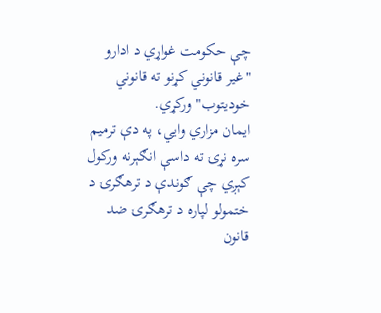چې حکومت غواړي د ادارو "غير قانوني کړنو ته قانوني خودیتوب" ورکړي.
ایمان مزاري وايي، په دې ترمیم سره نړۍ ته داسې انګېرنه ورکول کېږي چې ګوندې د ترهګرۍ د ختمولو لپاره د ترهګرۍ ضد قانون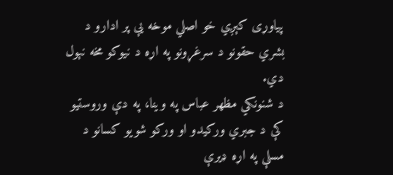پیاوړی کېږي خو اصلي موخه یې پر ادارو د بشري حقونو د سرغړونو په اړه د نیوکو مخه نېول دي.
د شنونکي مظهر عباس په وینا، په دې وروستیو کې د جبري ورکیدو او ورکو شویو کسانو د مسلې په اړه ډیرې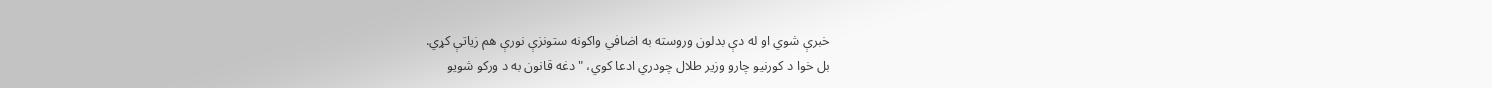خبرې شوي او له دې بدلون وروسته به اضافي واکونه ستونزې نورې هم زیاتې کړي.
بل خوا د کورنیو چارو وزیر طلال چودري ادعا کوي، "دغه قانون به د ورکو شویو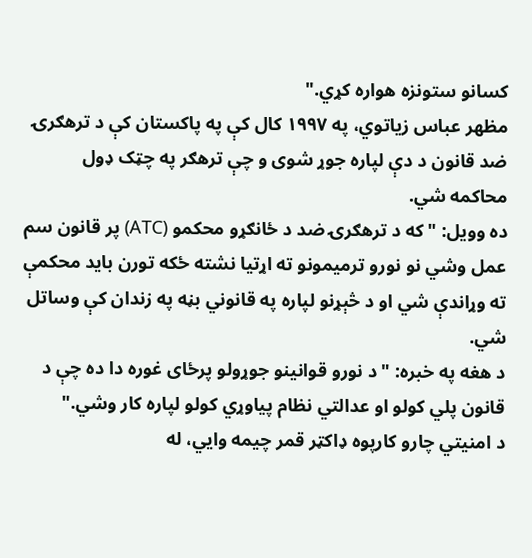کسانو ستونزه هواره کړي."
مظهر عباس زیاتوي، په ۱۹۹۷ کال کې په پاکستان کې د ترهګرۍ ضد قانون د دې لپاره جوړ شوی و چې ترهګر په چټک ډول محاکمه شي.
ده وویل: "که د ترهګرۍ ضد د ځانګړو محکمو (ATC) پر قانون سم عمل وشي نو نورو ترمیمونو ته اړتیا نشته ځکه تورن باید محکمې ته وړاندې شي او د څېړنو لپاره په قانوني بڼه په زندان کې وساتل شي.
د هغه په خبره: "د نورو قوانینو جوړولو پرځای غوره دا ده چې د قانون پلي کولو او عدالتي نظام پیاوړي کولو لپاره کار وشي."
د امنیتي چارو کارپوه ډاکټر قمر چیمه وایي، له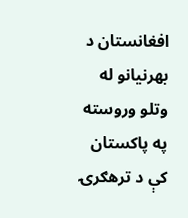افغانستان د بهرنیانو له وتلو وروسته په پاکستان کې د ترهګرۍ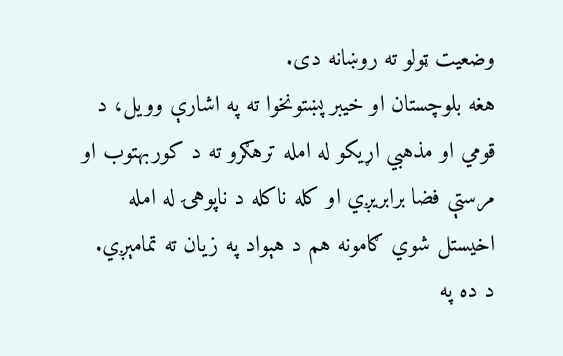وضعیت ټولو ته روښانه دی.
هغه بلوچستان او خیبر پښتونخوا ته په اشارې وویل، د قومي او مذهبي اړیکو له امله ترهګرو ته د کوربهتوب او مرستې فضا برابریږي او کله ناکله د ناپوهۍ له امله اخیستل شوي ګامونه هم د هېواد په زیان ته تمامېږي.
د ده په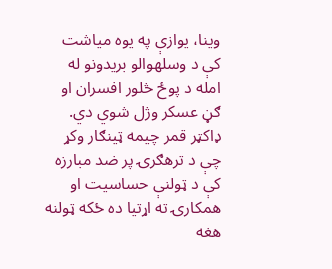وینا، یوازې په یوه میاشت کې د وسلهوالو بریدونو له امله د پوځ څلور افسران او ګڼ عسکر وژل شوي دي.
ډاکټر قمر چیمه ټینګار وکړ چې د ترهګرۍ پر ضد مبارزه کې د ټولنې حساسیت او همکارۍ ته اړتیا ده ځکه ټولنه هغه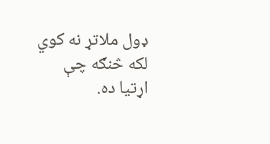ډول ملاتړ نه کوي لکه څنګه چې اړتیا ده.